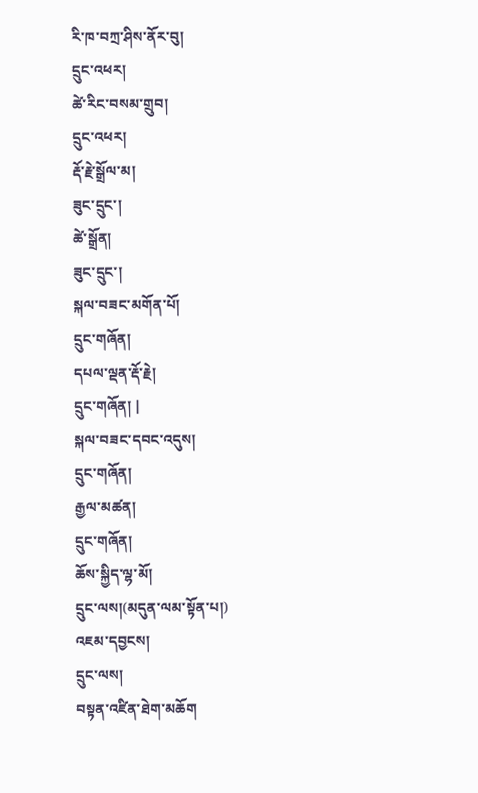རི་ཁ་བཀྲ་ཤིས་ནོར་བུ།
དྲུང་འཕར།
ཚེ་རིང་བསམ་གྲུབ།
དྲུང་འཕར།
རྡོ་རྗེ་སྒྲོལ་མ།
ཟུང་དྲུང་།
ཚེ་སྒྲོན།
ཟུང་དྲུང་།
སྐལ་བཟང་མགོན་པོ།
དྲུང་གཞོན།
དཔལ་ལྡན་རྡོ་རྗེ།
དྲུང་གཞོན། |
སྐལ་བཟང་དབང་འདུས།
དྲུང་གཞོན།
རྒྱལ་མཚན།
དྲུང་གཞོན།
ཆོས་སྐྱིད་ལྷ་མོ།
དྲུང་ལས།(མདུན་ལམ་སྟོན་པ།)
འཇམ་དབྱངས།
དྲུང་ལས།
བསྟན་འཛིན་ཐེག་མཆོག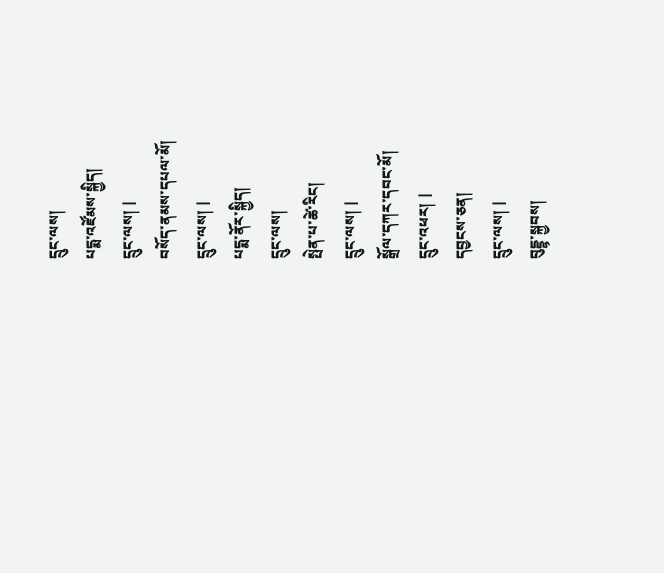དྲུང་ལས།
པདྨ་འཛོམས་སྐྱིད།
དྲུང་ལས། |
བསོད་ནམས་དཔལ་མོ།
དྲུང་ལས། |
པདྨ་ནོར་སྐྱིད།
དྲུང་ལས།
སྤེན་པ་ཚེ་རིང།
དྲུང་ལས། |
སྒྲོལ་དཀར་དབང་མོ།
དྲུང་འཕར། |
དབྱངས་ཅན།
དྲུང་ལས། |
བུདྡྷ་སྐྱབས།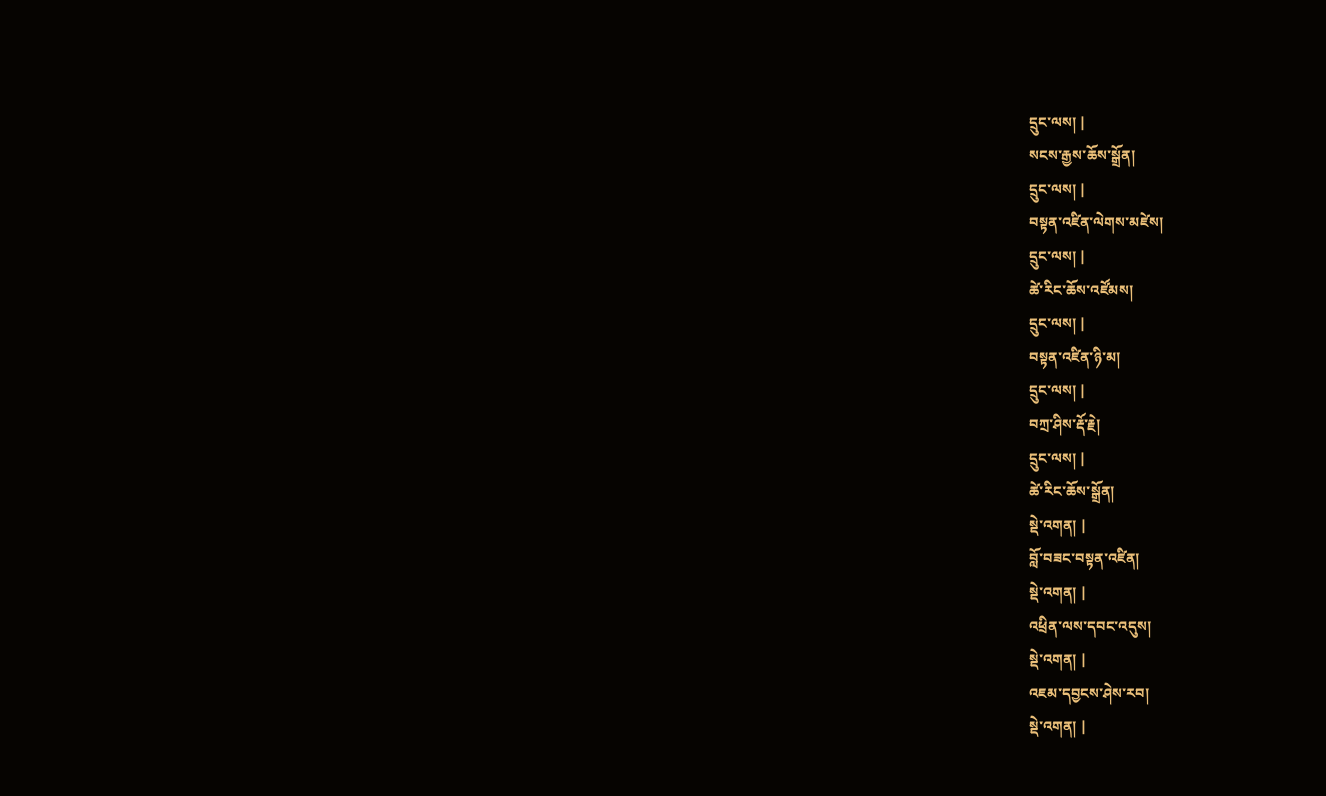དྲུང་ལས། |
སངས་རྒྱས་ཆོས་སྒྲོན།
དྲུང་ལས། |
བསྟན་འཛིན་ལེགས་མཛེས།
དྲུང་ལས། |
ཚེ་རིང་ཆོས་འཛོམས།
དྲུང་ལས། |
བསྟན་འཛིན་ཉི་མ།
དྲུང་ལས། |
བཀྲ་ཤིས་རྡོ་རྗེ།
དྲུང་ལས། |
ཚེ་རིང་ཆོས་སྒྲོན།
སྡེ་འགན། |
བློ་བཟང་བསྟན་འཛིན།
སྡེ་འགན། |
འཕྲིན་ལས་དབང་འདུས།
སྡེ་འགན། |
འཇམ་དབྱངས་ཤེས་རབ།
སྡེ་འགན། |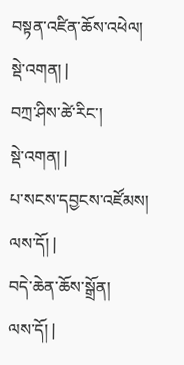བསྟན་འཛིན་ཆོས་འཕེལ།
སྡེ་འགན། |
བཀྲ་ཤིས་ཚེ་རིང་།
སྡེ་འགན། |
པ་སངས་དབྱངས་འཛོམས།
ལས་དོ། |
བདེ་ཆེན་ཆོས་སྒྲོན།
ལས་དོ། |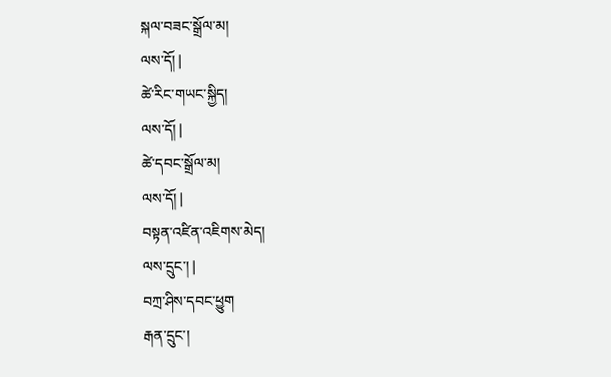སྐལ་བཟང་སྒྲོལ་མ།
ལས་དོ། |
ཚེ་རིང་གཡང་སྐྱིད།
ལས་དོ། |
ཚེ་དབང་སྒྲོལ་མ།
ལས་དོ། |
བསྟན་འཛིན་འཇིགས་མེད།
ལས་དྲུང་། |
བཀྲ་ཤིས་དབང་ཕྱུག
རྒན་དྲུང་།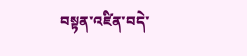བསྟན་འཛིན་བདེ་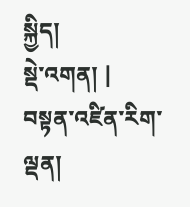སྐྱིད།
སྡེ་འགན། |
བསྟན་འཛིན་རིག་ལྡན།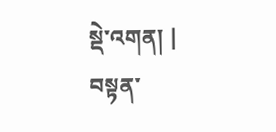སྡེ་འགན། |
བསྟན་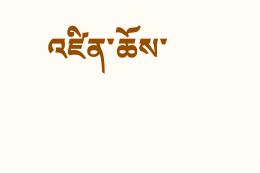འཛིན་ཆོས་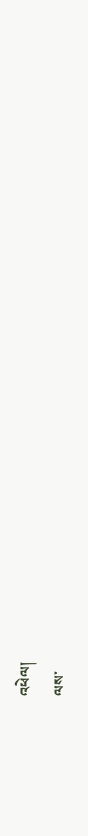འཕེལ།
ལས་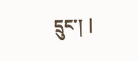དྲུང་། |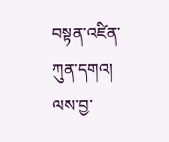བསྟན་འཛིན་ཀུན་དགའ།
ལས་བྱ་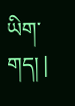ཡིག་གད། |